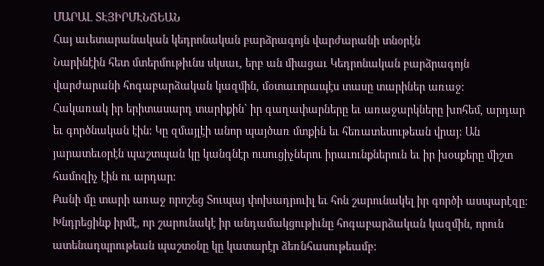ՄԱՐԱԼ ՏԷՅԻՐՄԷՆՃԵԱՆ
Հայ աւետարանական կեդրոնական բարձրագոյն վարժարանի տնօրէն
Նարինէին հետ մտերմութիւնս սկսաւ, երբ ան միացաւ Կեդրոնական բարձրագոյն վարժարանի հոգաբարձական կազմին, մօտաւորապէս տասը տարիներ առաջ:
Հակառակ իր երիտասարդ տարիքին` իր գաղափարները եւ առաջարկները խոհեմ, արդար եւ գործնական էին: Կը զմայլէի անոր պայծառ մտքին եւ հեռատեսութեան վրայ: Ան յարատեւօրէն պաշտպան կը կանգնէր ուսուցիչներու իրաւունքներուն եւ իր խօսքերը միշտ համոզիչ էին ու արդար:
Քանի մը տարի առաջ որոշեց Տուպայ փոխադրուիլ եւ հոն շարունակել իր գործի ասպարէզը: Խնդրեցինք իրմէ, որ շարունակէ իր անդամակցութիւնը հոգաբարձական կազմին, որուն ատենադպրութեան պաշտօնը կը կատարէր ձեռնհասութեամբ: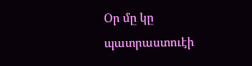Օր մը կը պատրաստուէի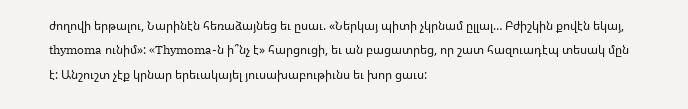ժողովի երթալու, Նարինէն հեռաձայնեց եւ ըսաւ. «Ներկայ պիտի չկրնամ ըլլալ… Բժիշկին քովէն եկայ, thymoma ունիմ»: «Thymoma-ն ի՞նչ է» հարցուցի, եւ ան բացատրեց, որ շատ հազուադէպ տեսակ մըն է: Անշուշտ չէք կրնար երեւակայել յուսախաբութիւնս եւ խոր ցաւս: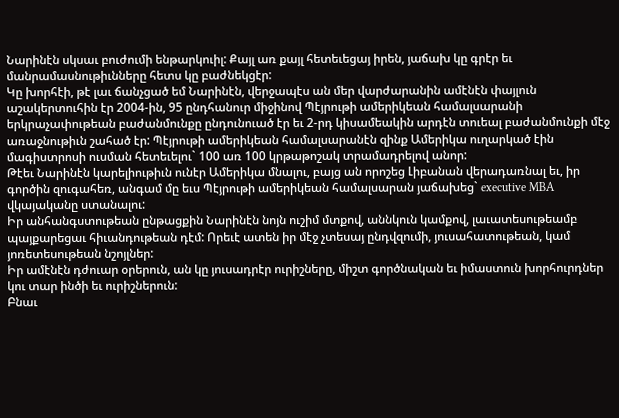Նարինէն սկսաւ բուժումի ենթարկուիլ: Քայլ առ քայլ հետեւեցայ իրեն, յաճախ կը գրէր եւ մանրամասնութիւնները հետս կը բաժնեկցէր:
Կը խորհէի, թէ լաւ ճանչցած եմ Նարինէն, վերջապէս ան մեր վարժարանին ամէնէն փայլուն աշակերտուհին էր 2004-ին, 95 ընդհանուր միջինով Պէյրութի ամերիկեան համալսարանի երկրաչափութեան բաժանմունքը ընդունուած էր եւ 2-րդ կիսամեակին արդէն տուեալ բաժանմունքի մէջ առաջնութիւն շահած էր: Պէյրութի ամերիկեան համալսարանէն զինք Ամերիկա ուղարկած էին մագիստրոսի ուսման հետեւելու` 100 առ 100 կրթաթոշակ տրամադրելով անոր:
Թէեւ Նարինէն կարելիութիւն ունէր Ամերիկա մնալու, բայց ան որոշեց Լիբանան վերադառնալ եւ, իր գործին զուգահեռ, անգամ մը եւս Պէյրութի ամերիկեան համալսարան յաճախեց` executive MBA վկայականը ստանալու:
Իր անհանգստութեան ընթացքին Նարինէն նոյն ուշիմ մտքով, աննկուն կամքով, լաւատեսութեամբ պայքարեցաւ հիւանդութեան դէմ: Որեւէ ատեն իր մէջ չտեսայ ընդվզումի, յուսահատութեան, կամ յոռետեսութեան նշոյլներ:
Իր ամէնէն դժուար օրերուն, ան կը յուսադրէր ուրիշները, միշտ գործնական եւ իմաստուն խորհուրդներ կու տար ինծի եւ ուրիշներուն:
Բնաւ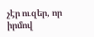չէր ուզեր, որ իրմով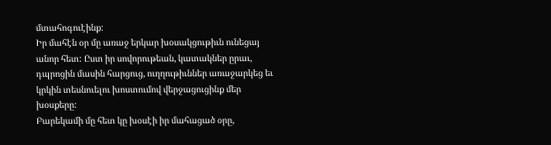մտահոգուէինք:
Իր մահէն օր մը առաջ երկար խօսակցութիւն ունեցայ անոր հետ: Ըստ իր սովորութեան, կատակներ ըրաւ, դպրոցին մասին հարցուց, ուղղութիւններ առաջարկեց եւ կրկին տեսնուելու խոստումով վերջացուցինք մեր խօսքերը:
Բարեկամի մը հետ կը խօսէի իր մահացած օրը,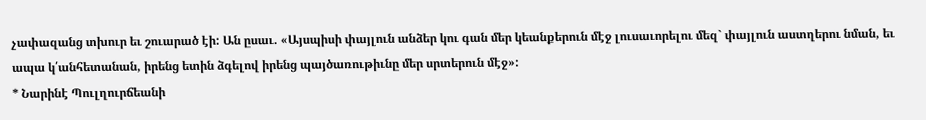չափազանց տխուր եւ շուարած էի: Ան ըսաւ. «Այսպիսի փայլուն անձեր կու գան մեր կեանքերուն մէջ լուսաւորելու մեզ` փայլուն աստղերու նման, եւ ապա կ՛անհետանան, իրենց ետին ձգելով իրենց պայծառութիւնը մեր սրտերուն մէջ»:
* Նարինէ Պուլղուրճեանի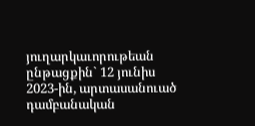յուղարկաւորութեան ընթացքին` 12 յունիս 2023-ին, արտասանուած դամբանական